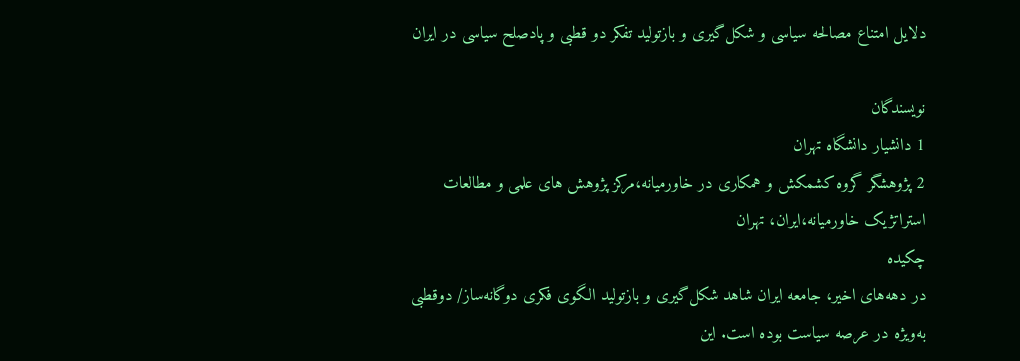دلایل امتناع مصالحه سیاسی و شکل‌گیری و بازتولید تفکر دو قطبی و پادصلح سیاسی در ایران

نویسندگان
1 دانشیار دانشگاه تهران
2 پژوهشگر گروه کشمکش و همکاری در خاورمیانه،مرکز پژوهش های علمی و مطالعات استراتژیک خاورمیانه،ایران، تهران
چکیده
در دهه‌های اخیر، جامعه‌ ایران شاهد شکل‌گیری و بازتولید الگوی فکری دوگانه‌ساز/ دوقطبی به‌ویژه در عرصه‌ سیاست بوده است. این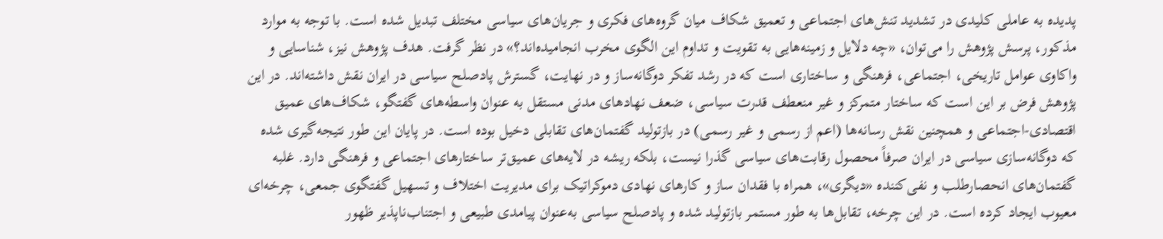پدیده به عاملی کلیدی در تشدید تنش‌های اجتماعی و تعمیق شکاف میان گروه‌های فکری و جریان‌های سیاسی مختلف تبدیل شده است. با توجه به موارد مذکور، پرسش پژوهش را می‌توان، «چه دلایل و زمینه‌هایی به تقویت و تداوم این الگوی مخرب انجامیده‌اند؟» در نظر گرفت. هدف پژوهش نیز، شناسایی و واکاوی عوامل تاریخی، اجتماعی، فرهنگی و ساختاری است که در رشد تفکر دوگانه‌ساز و در نهایت، گسترش پادصلح سیاسی در ایران نقش داشته‌اند. در این پژوهش فرض بر این است که ساختار متمرکز و غیر منعطف قدرت سیاسی، ضعف نهادهای مدنی مستقل به عنوان واسطه‌های گفتگو، شکاف‌های عمیق اقتصادی-اجتماعی و همچنین نقش رسانه‌ها (اعم از رسمی و غیر رسمی) در بازتولید گفتمان‌های تقابلی دخیل بوده است. در پایان این طور نتیجه‌گیری شده که دوگانه‌سازی سیاسی در ایران صرفاً محصول رقابت‌های سیاسی گذرا نیست، بلکه ریشه در لایه‌های عمیق‌تر ساختارهای اجتماعی و فرهنگی دارد. غلبه‌ گفتمان‌های انحصارطلب و نفی‌کننده «دیگری»، همراه با فقدان ساز و کارهای نهادی دموکراتیک برای مدیریت اختلاف و تسهیل گفتگوی جمعی، چرخه‌ای معیوب ایجاد کرده است. در این چرخه، تقابل‌ها به طور مستمر بازتولید شده و پادصلح سیاسی به‌عنوان پیامدی طبیعی و اجتناب‌ناپذیر ظهور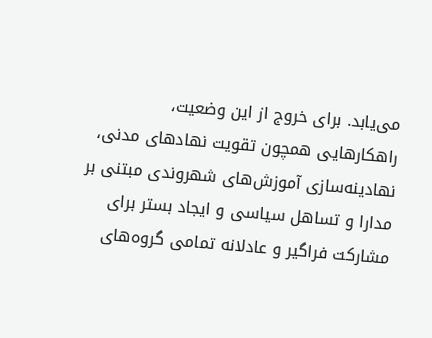می‌یابد. برای خروج از این وضعیت، راهکارهایی همچون تقویت نهادهای مدنی، نهادینه‌سازی آموزش‌های شهروندی مبتنی بر مدارا و تساهل سیاسی و ایجاد بستر برای مشارکت فراگیر و عادلانه‌ تمامی گروه‌های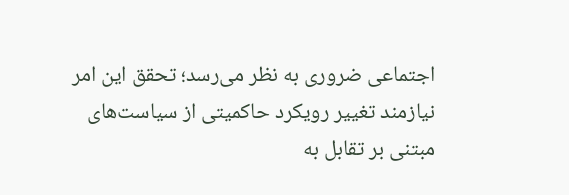اجتماعی ضروری به نظر می‌رسد؛ تحقق این امر نیازمند تغییر رویکرد حاکمیتی از سیاست‌های مبتنی بر تقابل به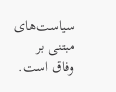سیاست‌های مبتنی بر وفاق است.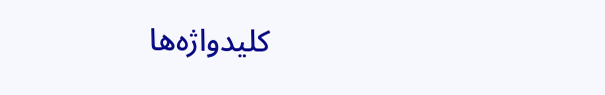کلیدواژه‌ها